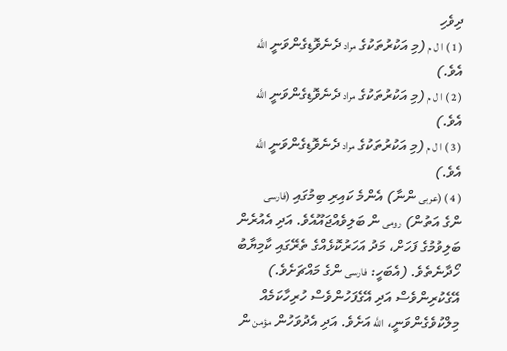ދިވެހި
( 1 ) ا ل م (މި އަކުރުތަކުގެ مراد ދެނެވޮޑިގެންވަނީ اللَّه އެވެ.)
( 2 ) ا ل م (މި އަކުރުތަކުގެ مراد ދެނެވޮޑިގެންވަނީ اللَّه އެވެ.)
( 3 ) ا ل م (މި އަކުރުތަކުގެ مراد ދެނެވޮޑިގެންވަނީ اللَّه އެވެ.)
( 4 ) (عربى ންނާ) އެންމެ ކައިރި ބިމުގައި (فارسى ންގެ އަތުން) رومى ން ބަލިވެއްޖައޫއެވެ. އަދި އެއުރެން ބަލިވުމުގެ ފަހަށް، މަދު އަހަރުކޮޅެއްގެ ތެރޭގައި ކާމިޔާބު ހޯދާނެތެވެ. (އެބަހީ: فارسى ންގެ މައްޗަށެވެ.) އޭގެކުރިންވެސް އަދި އޭގެފަހުންވެސް ހުރިހާކަމެއް މިލްކުވެގެންވަނީ، اللَّه އަށެވެ. އަދި އެދުވަހުން مؤمن ން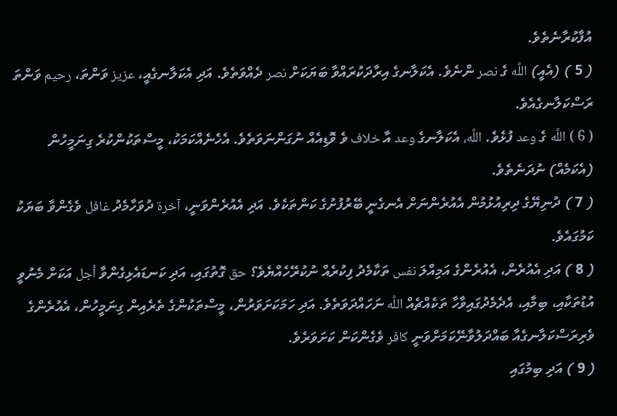އުފާކުރާނެތެވެ.
( 5 ) (އެއީ) اللَّه ގެ نصر ންނެވެ. އެކަލާނގެ އިރާދަކުރައްވާ ބަޔަކަށް نصر ދެއްވަތެވެ. އަދި އެކަލާނގެއީ، عزيز ވަންތަ، رحيم ވަންތަ ރަސްކަލާނގެއެވެ.
( 6 ) اللَّه ގެ وعد ފުޅެވެ. اللَّه، އެކަލާނގެ وعد އާ خلاف ވެ ވޮޑިއެއް ނުގަންނަވަތެވެ. އެހެނެއްކަމަކު، މީސްތަކުންކުރެ ގިނަމީހުން (އެކަމެއް) ނުދަނެތެވެ.
( 7 ) ދުނިޔޭގެ ދިރިއުޅުމުން އެއުރެންނަށް އެނގެނީ ބޭރުފުށުގެ ކަންތަކެވެ. އަދި އެއުރެންވަނީ، آخرة ދުވަހާމެދު غافل ވެގެންވާ ބަޔަކު ކަމުގައެވެ.
( 8 ) އަދި އެއުރެން، އެއުރެންގެ އަމިއްލަ نفس ތަކާމެދު ފިކުރެއް ނުކުރޭހެއްޔެވެ؟ حق ގޮތުގައި، އަދި ކަނޑައެޅިގެންވާ أجل އަކަށް މެނުވީ އުޑުތަކާއި، ބިމާއި، އެދެމެދުގައިވާހާ ތަކެއްޗެއް اللَّه ނަހައްދަވަތެވެ. އަދި ހަމަކަށަވަރުން، މީސްތަކުންގެ ތެރެއިން ގިނަމީހުން، އެއުރެންގެ ވެރިރަސްކަލާނގެއާ ބައްދަލުވާނޭކަމަށްވަނީ كافر ވެގެންކަން ކަށަވަރެވެ.
( 9 ) އަދި ބިމުގައި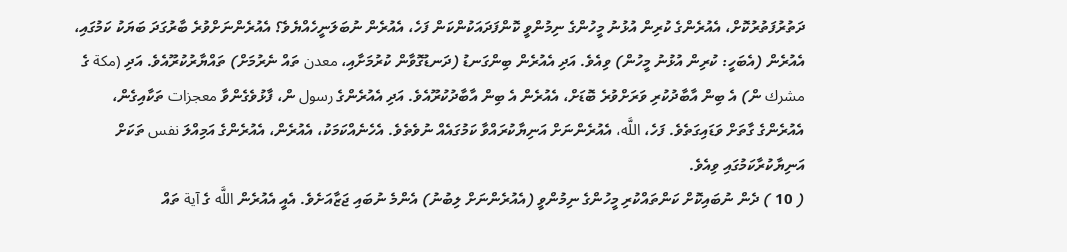ދަތުރުފަތުރުކޮށް، އެއުރެންގެ ކުރިން އުޅުނު މީހުންގެ ނިމުންވީ ކޮންފަދައަކުންކަން ފަހެ، އެއުރެން ނުބަލަނީހެއްޔެވެ؟ އެއުރެންނަށްވުރެ ބާރުގަދަ ބަޔަކު ކަމުގައި، އެއުރެން (އެބަހީ: ކުރިން އުޅުނު މީހުން) ވިއެވެ. އަދި އެއުރެން ބިންގަނޑު (ދަނޑުގޮވާން ކުރުމަށާއި، معدن ތައް ނެރުމަށް) ތައްޔާރުކުރޫއެވެ. އަދި (مكة ގެ مشرك ން) އެ ބިން އާބާދުކުރި ވަރަށްވުރެ ބޮޑަށް، އެއުރެން އެ ބިން އާބާދުކުރޫއެވެ. އަދި އެއުރެންގެ رسول ން، ފާޅުވެގެންވާ معجزات ތަކާއިގެން، އެއުރެންގެ ގާތަށް ވަޑައިގަތެވެ. ފަހެ، اللَّه، އެއުރެންނަށް އަނިޔާކުރައްވާ ކަމުގައެއް ނުވެތެވެ. އެހެނެއްކަމަކު، އެއުރެން، އެއުރެންގެ އަމިއްލަ نفس ތަކަށް އަނިޔާކުރާކަމުގައި ވިއެވެ.
( 10 ) ދެން ނުބައިކޮށް ކަންތައްކުރި މީހުންގެ ނިމުންވީ (އެއުރެންނަށް ލިބުނު) އެންމެ ނުބައި ޖަޒާއަށެވެ. އެއީ އެއުރެން اللَّه ގެ آية ތައް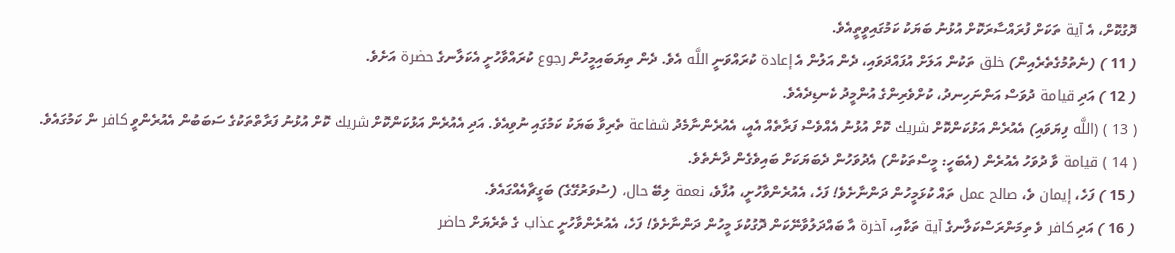ދޮގުކޮށް، އެ آية ތަކަށް ފުރައްސާރަކޮށް އުޅުނު ބަޔަކު ކަމުގައިވީތީއެވެ.
( 11 ) (ނެތުމުގެތެރެއިން) خلق ތަކުން އަލަށް އުފައްދަވައި، ދެން އަލުން އެ إعادة ކުރައްވަނީ اللَّه އެވެ. ދެން ތިޔަބައިމީހުން رجوع ކުރައްވާހުށީ އެކަލާނގެ حضرة އަށެވެ.
( 12 ) އަދި قيامة ދުވަސް އަންނަހިނދު، ކުށްވެރިންގެ އުންމީދު ކެނޑިދެއެވެ.
( 13 ) (اللَّه ފިޔަވައި) އެއުރެން އަޅުކަންކޮށް شريك ކޮށް އުޅުނު އެއްވެސް ފަރާތެއް އެއީ، އެއުރެންނާމެދު شفاعة ތެރިވާ ބަޔަކު ކަމުގައި ނުވިއެވެ. އަދި އެއުރެން އަޅުކަންކޮށް شريك ކޮށް އުޅުނު ފަރާތްތަކުގެ ސަބަބުން އެއުރެންވީ كافر ން ކަމުގައެވެ.
( 14 ) قيامة ވާ ދުވަހު އެއުރެން (އެބަހީ: މީސްތަކުން) އެދުވަހުން ދެބަޔަކަށް ބައިވެގެން ދާނެތެވެ.
( 15 ) ފަހެ، إيمان ވެ، صالح عمل ތައް ކުޅަމީހުން ދަންނާށެވެ! ފަހެ، އެއުރެންވާހުށީ، އުފާވެ، نعمة ލިބޭ حال، (ސުވަރުގޭގެ) ބަގީޗާއެއްގައެވެ.
( 16 ) އަދި كافر ވެ ތިމަންރަސްކަލާނގެ آية ތަކާއި، آخرة އާ ބައްދަލުވާނޭކަން ދޮގުކުޅަ މީހުން ދަންނާށެވެ! ފަހެ، އެއުރެންވާހުށީ عذاب ގެ ތެރެޔަށް حاضر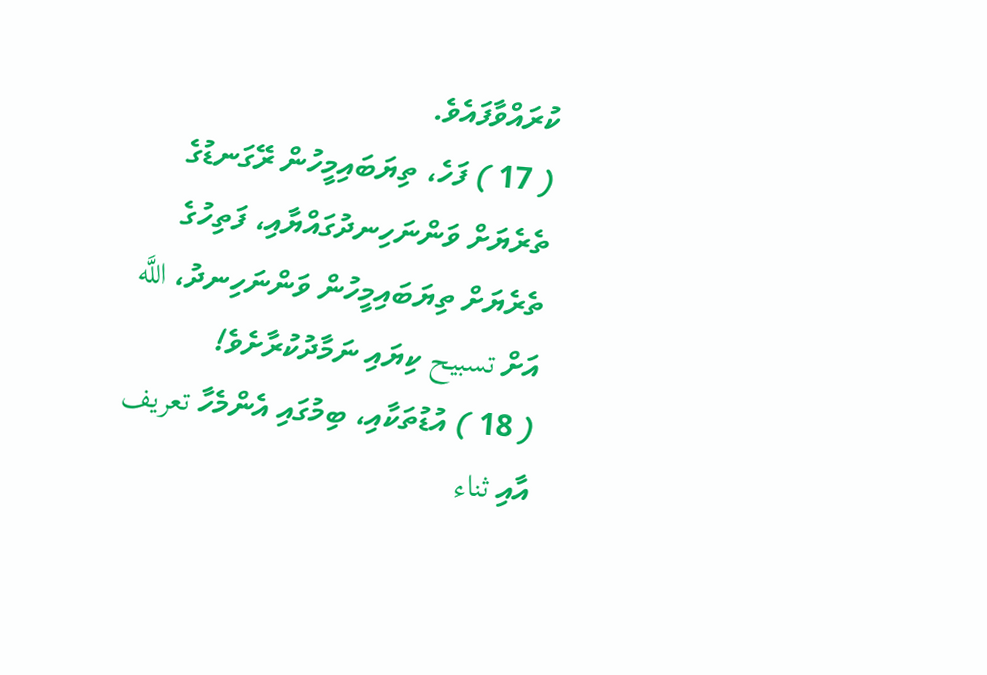ކުރައްވާފައެވެ.
( 17 ) ފަހެ، ތިޔަބައިމީހުން ރޭގަނޑުގެ ތެރެޔަށް ވަންނަހިނދުގައްޔާއި، ފަތިހުގެ ތެރެޔަށް ތިޔަބައިމީހުން ވަންނަހިނދު، اللَّه އަށް تسبيح ކިޔައި ނަމާދުކުރާށެވެ!
( 18 ) އުޑުތަކާއި، ބިމުގައި އެންމެހާ تعريف އާއި ثناء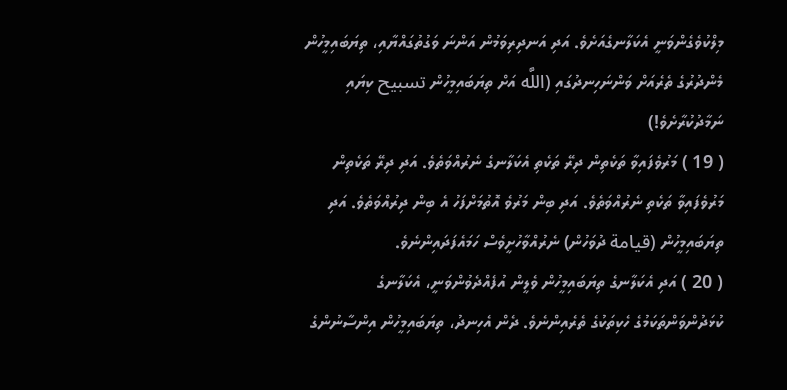މިލްކުވެގެންވަނީ އެކަލާނގެއަށެވެ. އަދި އަނދިރިވަމުން އަންނަ ވަގުތުގައްޔާއި، ތިޔަބައިމީހުން މެންދުރުގެ ތެރެއަށް ވަންނަހިނދުގައި (اللَّه އަށް ތިޔަބައިމީހުން تسبيح ކިޔައި ނަމާދުކުރާށެވެ!)
( 19 ) މަރުވެފައިވާ ތަކެތިން ދިރޭ ތަކެތި އެކަލާނގެ ނެރުއްވަތެވެ. އަދި ދިރޭ ތަކެތިން މަރުވެފައިވާ ތަކެތި ނެރުއްވަތެވެ. އަދި ބިން މަރުވެ އޮތުމަށްފަހު އެ ބިން ދިރުއްވަތެވެ. އަދި ތިޔަބައިމީހުން (قيامة ދުވަހުން) ނެރުއްވާހުށީވެސް ހަމައެފަދައިންނެވެ.
( 20 ) އަދި އެކަލާނގެ ތިޔަބައިމީހުން ވެލީން އުފެއްދެވުންވަނީ، އެކަލާނގެ ކުޅަދުންވަންތަކަމުގެ ހެކިތަކުގެ ތެރެއިންނެވެ. ދެން އެހިނދު، ތިޔަބައިމީހުން އިންސާނުންގެ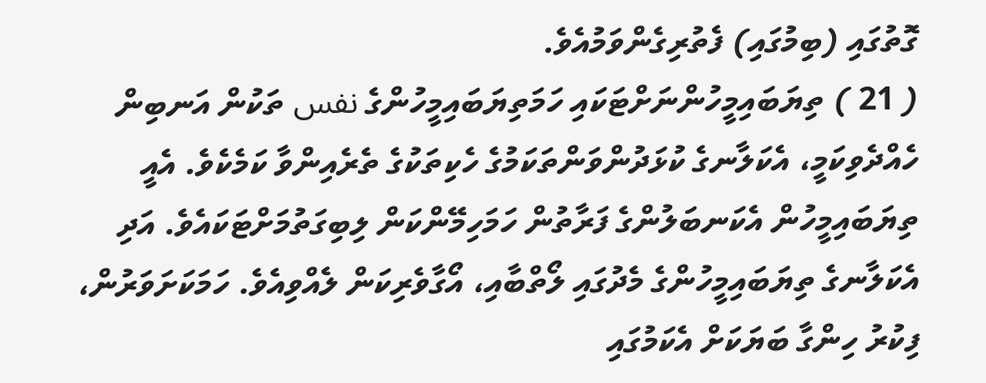ގޮތުގައި (ބިމުގައި) ފެތުރިގެންވަމުއެވެ.
( 21 ) ތިޔަބައިމީހުންނަށްޓަކައި ހަމަތިޔަބައިމީހުންގެ نفس ތަކުން އަނބިން ހެއްދެވިކަމީ، އެކަލާނގެ ކުޅަދުންވަންތަކަމުގެ ހެކިތަކުގެ ތެރެއިންވާ ކަމެކެވެ. އެއީ ތިޔަބައިމީހުން އެކަނބަލުންގެ ފަރާތުން ހަމަހިމޭންކަން ލިބިގަތުމަށްޓަކައެވެ. އަދި އެކަލާނގެ ތިޔަބައިމީހުންގެ މެދުގައި ލޯތްބާއި، އޯގާވެރިކަން ލެއްވިއެވެ. ހަމަކަށަވަރުން، ފިކުރު ހިންގާ ބަޔަކަށް އެކަމުގައި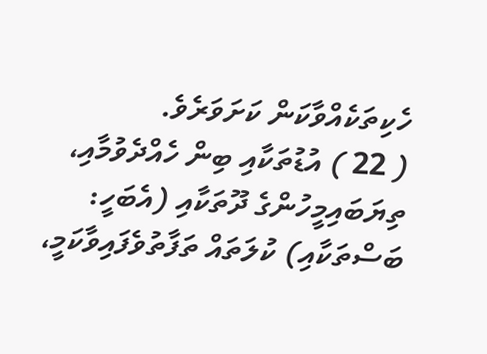ހެކިތަކެއްވާކަން ކަށަވަރެވެ.
( 22 ) އުޑުތަކާއި ބިން ހެއްދެވުމާއި، ތިޔަބައިމީހުންގެ ދޫތަކާއި (އެބަހީ: ބަސްތަކާއި) ކުލަތައް ތަފާތުވެފައިވާކަމީ،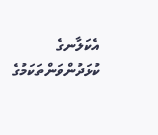އެކަލާނގެ ކުޅަދުންވަންތަކަމުގެ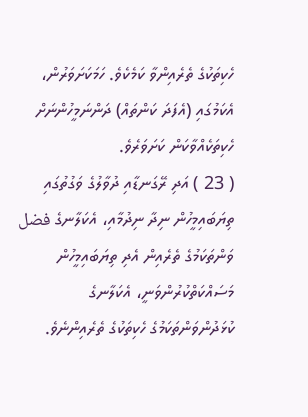ހެކިތަކުގެ ތެރެއިންވާ ކަމެކެވެ. ހަމަކަށަވަރުން، އެކަމުގައި (އެފަދަ ކަންތައް) ދަންނަމީހުންނަށް ހެކިތަކެއްވާކަން ކަށަވަރެވެ.
( 23 ) އަދި ރޭގަނޑާއި ދުވާލުގެ ވަގުތުގައި ތިޔަބައިމީހުން ނިދާ ނިދުމާއި، އެކަލާނގެ فضل ވަންތަކަމުގެ ތެރެއިން އެދި ތިޔަބައިމީހުން މަސައްކަތްކުރުންވަނީ، އެކަލާނގެ ކުޅަދުންވަންތަކަމުގެ ހެކިތަކުގެ ތެރެއިންނެވެ.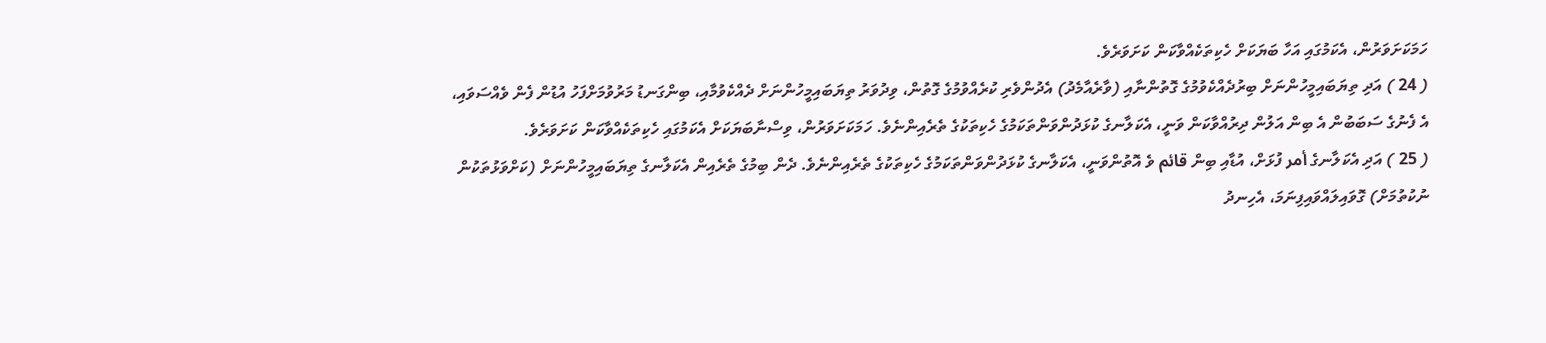ހަމަކަށަވަރުން، އެކަމުގައި އަހާ ބަޔަކަށް ހެކިތަކެއްވާކަން ކަށަވަރެވެ.
( 24 ) އަދި ތިޔަބައިމީހުންނަށް ބިރުދެއްކެވުމުގެ ގޮތުންނާއި (ވާރެއާމެދު) އެދުންވެރި ކުރެއްވުމުގެ ގޮތުން، ވިދުވަރު ތިޔަބައިމީހުންނަށް ދެއްކެވުމާއި، ބިންގަނޑު މަރުވުމަށްފަހު އުޑުން ފެން ވެއްސަވައި، އެ ފެނުގެ ސަބަބުން އެ ބިން އަލުން ދިރުއްވާކަން ވަނީ، އެކަލާނގެ ކުޅަދުންވަންތަކަމުގެ ހެކިތަކުގެ ތެރެއިންނެވެ. ހަމަކަށަވަރުން، ވިސްނާބަޔަކަށް އެކަމުގައި ހެކިތަކެއްވާކަން ކަށަވަރެވެ.
( 25 ) އަދި އެކަލާނގެ أمر ފުޅަށް، އުޑާއި ބިން قائم ވެ އޮތުންވަނީ، އެކަލާނގެ ކުޅަދުންވަންތަކަމުގެ ހެކިތަކުގެ ތެރެއިންނެވެ. ދެން ބިމުގެ ތެރެއިން އެކަލާނގެ ތިޔަބައިމީހުންނަށް (ކަށްވަޅުތަކުން ނުކުތުމަށް) ގޮވައިލައްވައިފިނަމަ، އެހިނދު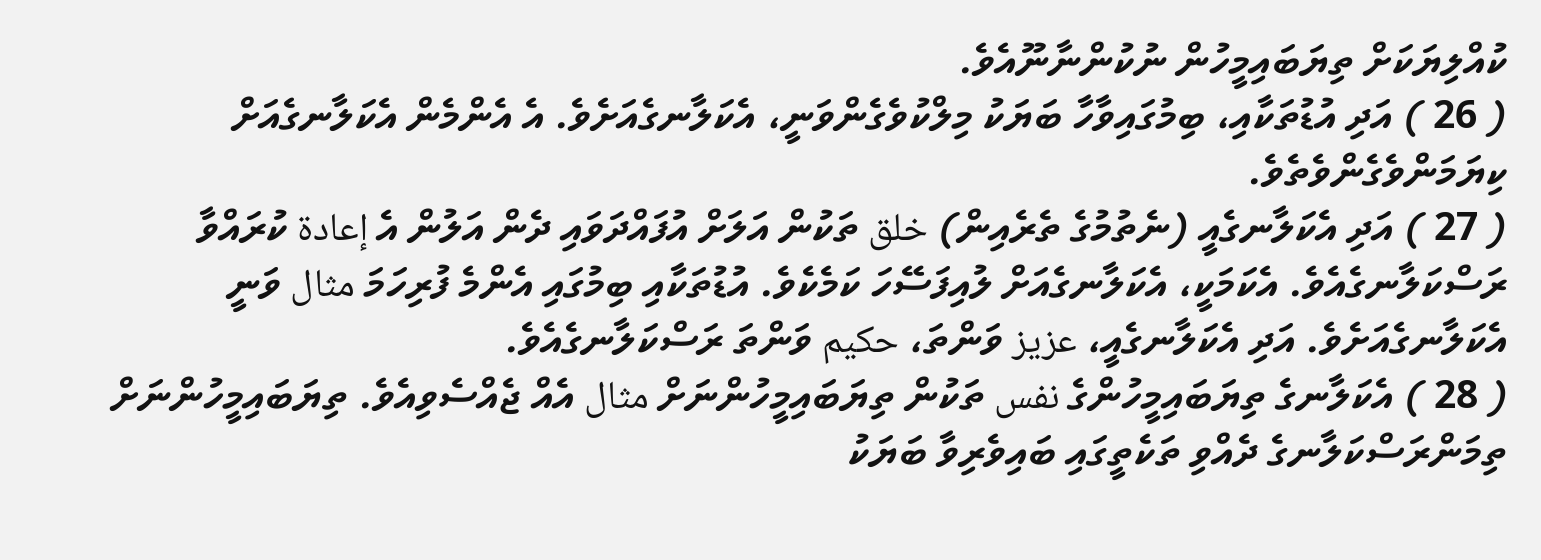ކުއްލިޔަކަށް ތިޔަބައިމީހުން ނުކުންނާނޫއެވެ.
( 26 ) އަދި އުޑުތަކާއި، ބިމުގައިވާހާ ބަޔަކު މިލްކުވެގެންވަނީ، އެކަލާނގެއަށެވެ. އެ އެންމެން އެކަލާނގެއަށް ކިޔަމަންވެގެންވެތެވެ.
( 27 ) އަދި އެކަލާނގެއީ (ނެތުމުގެ ތެރެއިން) خلق ތަކުން އަލަށް އުފައްދަވައި ދެން އަލުން އެ إعادة ކުރައްވާ ރަސްކަލާނގެއެވެ. އެކަމަކީ، އެކަލާނގެއަށް ލުއިފަސޭހަ ކަމެކެވެ. އުޑުތަކާއި ބިމުގައި އެންމެ ފުރިހަމަ مثال ވަނީ އެކަލާނގެއަށެވެ. އަދި އެކަލާނގެއީ، عزيز ވަންތަ، حكيم ވަންތަ ރަސްކަލާނގެއެވެ.
( 28 ) އެކަލާނގެ ތިޔަބައިމީހުންގެ نفس ތަކުން ތިޔަބައިމީހުންނަށް مثال އެއް ޖެއްސެވިއެވެ. ތިޔަބައިމީހުންނަށް ތިމަންރަސްކަލާނގެ ދެއްވި ތަކެތީގައި ބައިވެރިވާ ބަޔަކު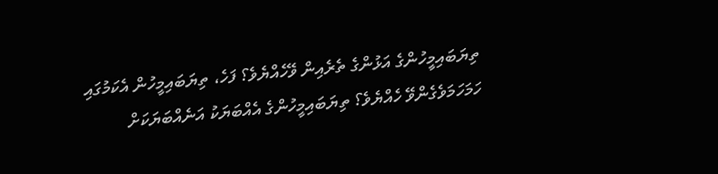ތިޔަބައިމީހުންގެ އަޅުންގެ ތެރެއިން ވޭހެއްޔެވެ؟ ފަހެ، ތިޔަބައިމީހުން އެކަމުގައި ހަމަހަމަވެގެންވޭ ހެއްޔެވެ؟ ތިޔަބައިމީހުންގެ އެއްބަޔަކު އަނެއްބަޔަކަށް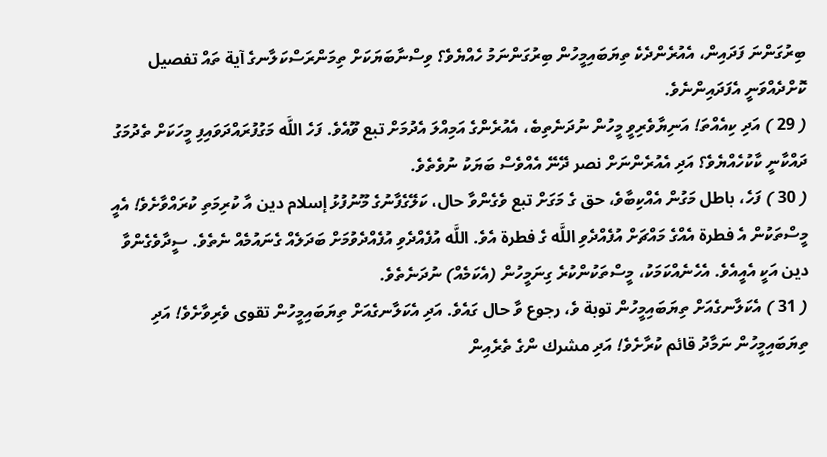ބިރުގަންނަ ފަދައިން، އެއުރެންދެކެ ތިޔަބައިމީހުން ބިރުގަންނަމު ހެއްޔެވެ؟ ވިސްނާބަޔަކަށް ތިމަންރަސްކަލާނގެ آية ތައް تفصيل ކޮށްދެއްވަނީ އެފަދައިންނެވެ.
( 29 ) އަދި ކިއެއްތަ! އަނިޔާވެރިވީ މީހުން ނުދަނެތިބެ، އެއުރެންގެ އަމިއްލަ އެދުމަށް تبع ވޫއެވެ. ފަހެ اللَّه މަގުފުރައްދަވައިފި މީހަކަށް ތެދުމަގު ދައްކާނީ ކާކުހެއްޔެވެ؟ އަދި އެއުރެންނަށް نصر ދޭނޭ އެއްވެސް ބަޔަކު ނުވެތެވެ.
( 30 ) ފަހެ، باطل މަގުން އެއްކިބާވެ، حق ގެ މަގަށް تبع ވެގެންވާ حال، ކަލޭގެފާނުގެ މޫނުފުޅު إسلام دين އާ ކުރިމަތި ކުރައްވާށެވެ! އެއީ މީސްތަކުން އެ فطرة އެއްގެ މައްޗަށް އުފެއްދެވި اللَّه ގެ فطرة އެވެ. اللَّه އުފެއްދެވި އުފެއްދެވުމަށް ބަދަލެއް ގެނައުމެއް ނެތެވެ. ސީދާވެގެންވާ دين އަކީ އެއީއެވެ. އެހެނެއްކަމަކު، މީސްތަކުންކުރެ ގިނަމީހުން (އެކަމެއް) ނުދަނެތެވެ.
( 31 ) އެކަލާނގެއަށް ތިޔަބައިމީހުން توبة ވެ، رجوع ވާ حال ގައެވެ. އަދި އެކަލާނގެއަށް ތިޔަބައިމީހުން تقوى ވެރިވާށެވެ! އަދި ތިޔަބައިމީހުން ނަމާދު قائم ކުރާށެވެ! އަދި مشرك ންގެ ތެރެއިން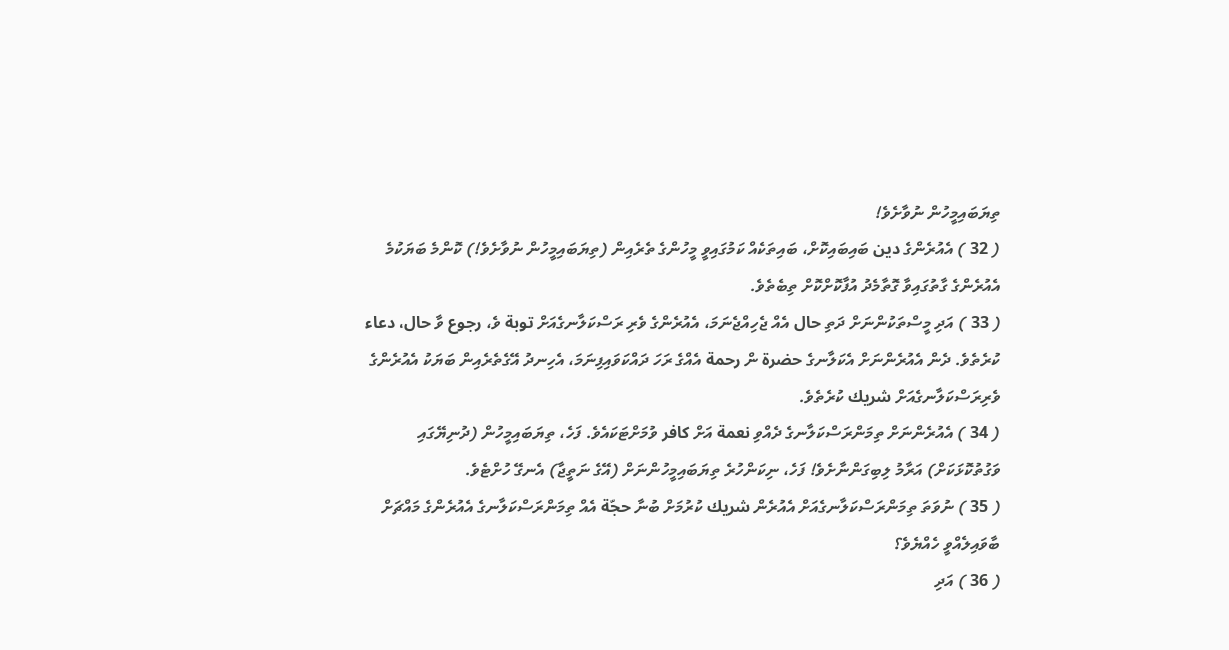ތިޔަބައިމީހުން ނުވާށެވެ!
( 32 ) އެއުރެންގެ دين ބައިބައިކޮށް، ބައިތަކެއް ކަމުގައިވީ މީހުންގެ ތެރެއިން (ތިޔަބައިމީހުން ނުވާށެވެ!) ކޮންމެ ބަޔަކުމެ އެއުރެންގެ ގާތުގައިވާ ގޮތާމެދު އުފާކޮށްކޮށް ތިބެތެވެ.
( 33 ) އަދި މީސްތަކުންނަށް ދަތި حال އެއް ޖެހިއްޖެނަމަ، އެއުރެންގެ ވެރި ރަސްކަލާނގެއަށް توبة ވެ، رجوع ވާ حال، دعاء ކުރެތެވެ. ދެން އެއުރެންނަށް އެކަލާނގެ حضرة ން رحمة އެއްގެ ރަހަ ދައްކަވައިފިނަމަ، އެހިނދު އޭގެތެރެއިން ބަޔަކު އެއުރެންގެ ވެރިރަސްކަލާނގެއަށް شريك ކުރެތެވެ.
( 34 ) އެއުރެންނަށް ތިމަންރަސްކަލާނގެ ދެއްވި نعمة އަށް كافر ވުމަށްޓަކައެވެ. ފަހެ، ތިޔަބައިމީހުން (ދުނިޔޭގައި ވަގުތުކޮޅަކަށް) އަރާމު ލިބިގަންނާށެވެ! ފަހެ، ނިކަންހުރެ ތިޔަބައިމީހުންނަށް (އޭގެ ނަތީޖާ) އެނގޭ ހުށްޓެވެ.
( 35 ) ނުވަތަ ތިމަންރަސްކަލާނގެއަށް އެއުރެން شريك ކުރުމަށް ބުނާ حجّة އެއް ތިމަންރަސްކަލާނގެ އެއުރެންގެ މައްޗަށް ބާވައިލެއްވީ ހެއްޔެވެ؟
( 36 ) އަދި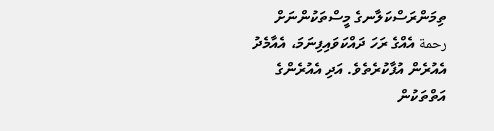ތިމަންރަސްކަލާނގެ މީސްތަކުންނަށް رحمة އެއްގެ ރަހަ ދައްކަވައިފިނަމަ، އެއާމެދު އެއުރެން އުފާކުރެތެވެ. އަދި އެއުރެންގެ އަތްތަކުން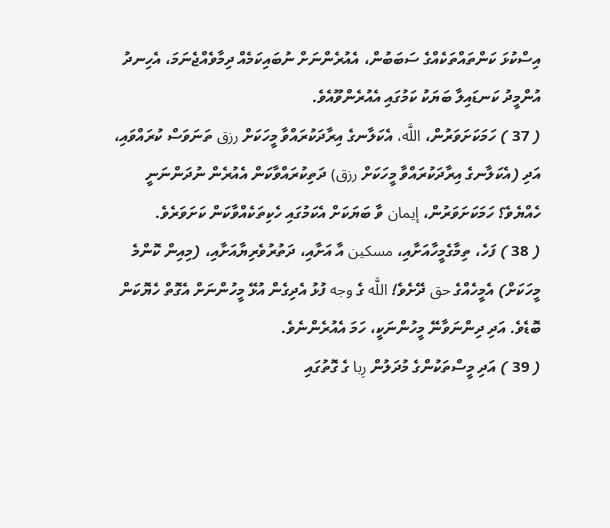އިސްކުޅަ ކަންތައްތަކެއްގެ ސަބަބުން، އެއުރެންނަށް ނުބައިކަމެއް ދިމާވެއްޖެނަމަ، އެހިނދު އުންމީދު ކަނޑައިލާ ބަޔަކު ކަމުގައި އެއުރެންވޫއެވެ.
( 37 ) ހަމަކަށަވަރުން، اللَّه، އެކަލާނގެ އިރާދަކުރައްވާ މީހަކަށް رزق ތަނަވަސް ކުރައްވައި، އަދި (އެކަލާނގެ އިރާދަކުރައްވާ މީހަކަށް رزق) ދަތިކުރައްވާކަން އެއުރެން ނުދަންނަނީ ހެއްޔެވެ؟ ހަމަކަށަވަރުން، إيمان ވާ ބަޔަކަށް އެކަމުގައި ހެކިތަކެއްވާކަން ކަށަވަރެވެ.
( 38 ) ފަހެ، ތިމާގެމީހާއަށާއި، مسكين އާ އަށާއި، ދަތުރުވެރިޔާއަށާއި، (މިއިން ކޮންމެ މީހަކަށް) އެމީހެއްގެ حق ދޭށެވެ! اللَّه ގެ وجه ފުޅު އެދިގެން އުޅޭ މީހުންނަށް އެގޮތް ހެޔޮކަން ބޮޑެވެ. އަދި ދިންނަވާނޭ މީހުންނަކީ، ހަމަ އެއުރެންނެވެ.
( 39 ) އަދި މީސްތަކުންގެ މުދަލުން رِبا ގެ ގޮތުގައި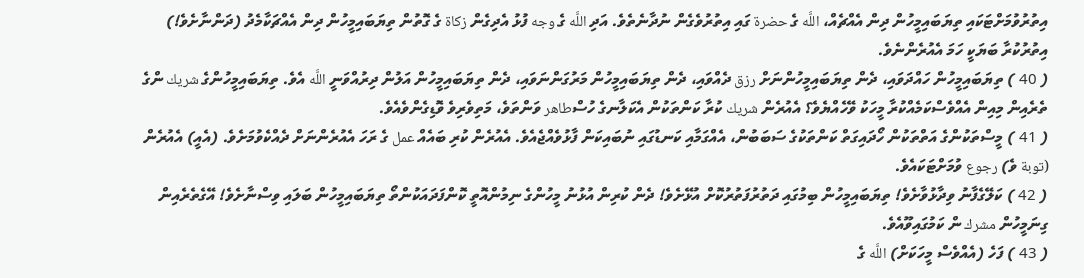އިތުރުވުމަށްޓަކައި ތިޔަބައިމީހުން ދިން އެއްޗެއް، اللَّه ގެ حضرة ގައި އިތުރުވެގެން ނުދާނެތެވެ. އަދި اللَّه ގެ وجه ފުޅު އެދިގެން زكاة ގެ ގޮތުން ތިޔަބައިމީހުން ދިން އެއްޗަކާމެދު (ދަންނާށެވެ!) އިތުރުކުރާ ބަޔަކީ ހަމަ އެއުރެންނެވެ.
( 40 ) ތިޔަބައިމީހުން ހައްދަވައި، ދެން ތިޔަބައިމީހުންނަށް رزق ދެއްވައި، ދެން ތިޔަބައިމީހުން މަރުގަންނަވައި، ދެން ތިޔަބައިމީހުން އަލުން ދިރުއްވަނީ اللَّه އެވެ. ތިޔަބައިމީހުންގެ شريك ންގެ ތެރެއިން މިއިން އެއްވެސްކަމެއްކުރާ މީހަކު ވޭހެއްޔެވެ؟ އެއުރެން شريك ކުރާ ކަންތަކުން އެކަލާނގެ ހުސްطاهر ވަންތަވެ، މަތިވެރިވެ ވޮޑިގެންވެއެވެ.
( 41 ) މީސްތަކުންގެ އަތްތަކުން ހޯދައިގަތް ކަންތަކުގެ ސަބަބުން، އެއްގަމާއި ކަނޑުގައި ނުބައިކަން ފާޅުވެއްޖެއެވެ. އެއުރެން ކުރި ބައެއް عمل ގެ ރަހަ އެއުރެންނަށް ދެއްކެވުމަށެވެ. (އެއީ) އެއުރެން (توبة ވެ) رجوع ވުމަށްޓަކައެވެ.
( 42 ) ކަލޭގެފާނު ވިދާޅުވާށެވެ! ތިޔަބައިމީހުން ބިމުގައި ދަތުރުފަތުރުކޮށް އުޅޭށެވެ! ދެން ކުރިން އުޅުނު މީހުންގެ ނިމުންއޮތީ ކޮންފަދައަކުންތޯ ތިޔަބައިމީހުން ބަލައި ވިސްނާށެވެ! އޭގެތެރެއިން ގިނަމީހުން مشرك ން ކަމުގައިވޫއެވެ.
( 43 ) ފަހެ (އެއްވެސް މީހަކަށް) اللَّه ގެ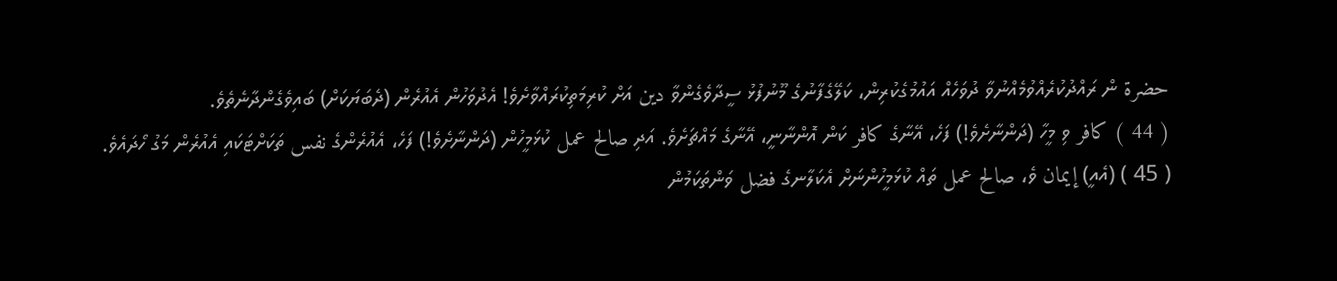حضرة ން ރައްދުކުރެއްވުމެއްނުވާ ދުވަހެއް އައުމުގެކުރިން، ކަލޭގެފާނުގެ މޫނުފުޅު ސީދާވެގެންވާ دين އަށް ކުރިމަތިކުރައްވާށެވެ! އެދުވަހުން އެއުރެން (ދެބަޔަކަށް) ބައިވެގެންދާނެތެވެ.
( 44 ) كافر ވި މީހާ (ދަންނާށެވެ!) ފަހެ، އޭނާގެ كافر ކަން އޮންނާނީ، އޭނާގެ މައްޗަށެވެ. އަދި صالح عمل ކުޅަމީހުން (ދަންނާށެވެ!) ފަހެ، އެއުރެންގެ نفس ތަކަށްޓަކައި އެއުރެން މަގު ހޯދައެވެ.
( 45 ) (އެއީ) إيمان ވެ، صالح عمل ތައް ކުޅަމީހުންނަށް އެކަލާނގެ فضل ވަންތަކަމުން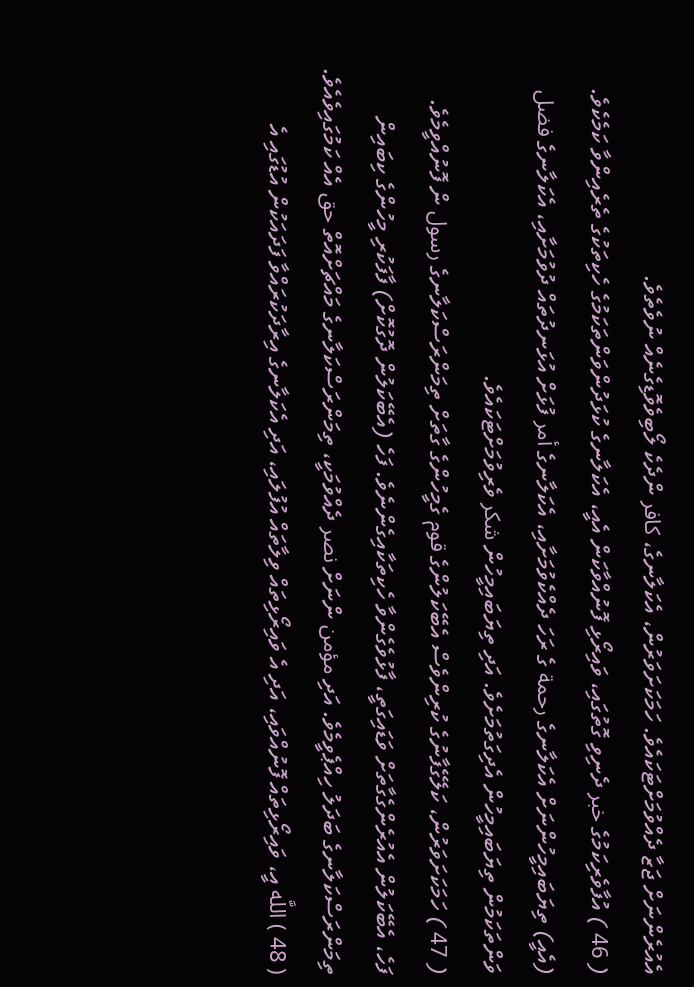އެއުރެންނަށް ޖަޒާ ދެއްވުމަށްޓަކައެވެ. ހަމަކަށަވަރުން، އެކަލާނގެ، كافر ންދެކެ ލޯބިވެވޮޑިގެނެއް ނުވެތެވެ.
( 46 ) އުފާވެރިކަމުގެ خبر ދެނިވި ގޮތުގައި، ވައިރޯޅި ފޮނުއްވާކަން އެއީ، އެކަލާނގެ ކުޅަދުންވަންތަކަމުގެ ހެކިތަކުގެ ތެރެއިންވާ ކަމެކެވެ. (އެއީ) ތިޔަބައިމީހުންނަށް އެކަލާނގެ رحمة ގެ ރަހަ ދެއްކެވުމަށާއި، އެކަލާނގެ أمر ފުޅަށް އުޅަނދުތައް ދުވުމަށާއި، އެކަލާނގެ فضل ވަންތަކަމުން ތިޔަބައިމީހުން އެދިގަތުމަށެވެ. އަދި ތިޔަބައިމީހުން شكر ވެރިވުމަށްޓަކައެވެ.
( 47 ) ހަމަކަށަވަރުން، ކަލޭގެފާނުގެ ކުރިންވެސް އެބޭކަލުންގެ قوم ގެމީހުންގެ ގާތަށް ތިމަންރަސްކަލާނގެ رسول ން ފޮނުއްވީމެވެ. ފަހެ، އެބޭކަލުން އެއުރެންގެގާތަށް ވަޑައިގަތީ، ފާޅުވެގެންވާ ހެކިތަކާއިގެންނެވެ. ފަހެ (އެބޭކަލުން ދޮގުކޮށް) ފާފަކުރި މީހުންގެ ކިބައިން ތިމަންރަސްކަލާނގެ ބަދަލު ހިއްޕެވީމެވެ. އަދި مؤمن ންނަށް نصر ދެއްވުމަކީ، ތިމަންރަސްކަލާނގެ މައްޗަށްއޮތް حق އެއް ކަމުގައިވެއެވެ.
( 48 ) اللَّه އީ، ވައިރޯޅިތައް ފޮނުއްވައި، އަދި އެ ވައިރޯޅިތައް ވިލާތައް އުފުލައި، އަދި އެކަލާނގެ އިރާދަކުރައްވާ ފަދައަކުން އުޑުގައި އެ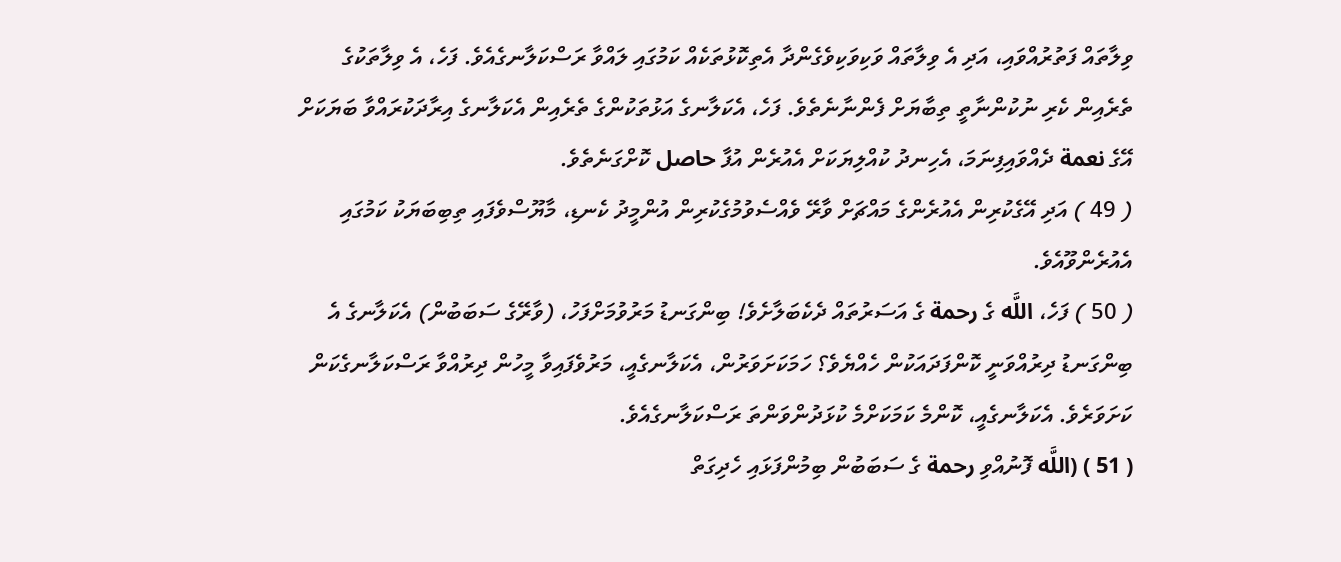ވިލާތައް ފަތުރުއްވައި، އަދި އެ ވިލާތައް ވަކިވަކިވެގެންދާ އެތިކޮޅުތަކެއް ކަމުގައި ލައްވާ ރަސްކަލާނގެއެވެ. ފަހެ، އެ ވިލާތަކުގެ ތެރެއިން ކެރި ނުކުންނާތީ ތިބާޔަށް ފެންނާނެތެވެ. ފަހެ، އެކަލާނގެ އަޅުތަކުންގެ ތެރެއިން އެކަލާނގެ އިރާދަކުރައްވާ ބަޔަކަށް އޭގެ نعمة ދެއްވައިފިނަމަ، އެހިނދު ކުއްލިޔަކަށް އެއުރެން އުފާ حاصل ކޮށްގަނެތެވެ.
( 49 ) އަދި އޭގެކުރިން އެއުރެންގެ މައްޗަށް ވާރޭ ވެއްސެވުމުގެކުރިން އުންމީދު ކެނޑި، މާޔޫސްވެފައި ތިބިބަޔަކު ކަމުގައި އެއުރެންވޫއެވެ.
( 50 ) ފަހެ، اللَّه ގެ رحمة ގެ އަސަރުތައް ދެކެބަލާށެވެ! ބިންގަނޑު މަރުވުމަށްފަހު، (ވާރޭގެ ސަބަބުން) އެކަލާނގެ އެ ބިންގަނޑު ދިރުއްވަނީ ކޮންފަދައަކުން ހެއްޔެވެ؟ ހަމަކަށަވަރުން، އެކަލާނގެއީ، މަރުވެފައިވާ މީހުން ދިރުއްވާ ރަސްކަލާނގެކަން ކަށަވަރެވެ. އެކަލާނގެއީ، ކޮންމެ ކަމަކަށްމެ ކުޅަދުންވަންތަ ރަސްކަލާނގެއެވެ.
( 51 ) (اللَّه ފޮނުއްވި رحمة ގެ ސަބަބުން ބިމުންފަޅައި ހެދިގަތް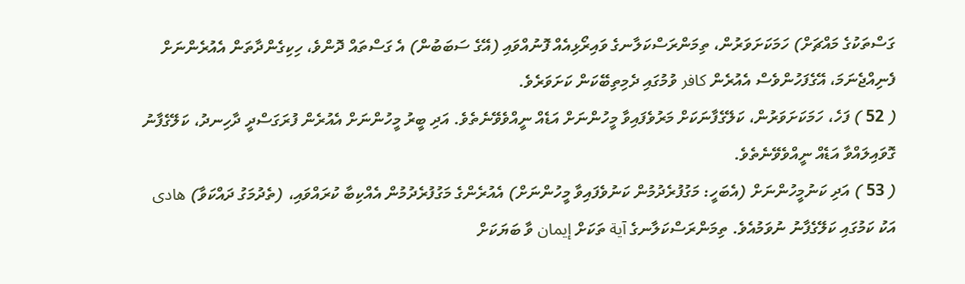ގަސްތަކުގެ މައްޗަށް) ހަމަކަށަވަރުން، ތިމަންރަސްކަލާނގެ ވައިރޯޅިއެއް ފޮނުއްވައި (އޭގެ ސަބަބުން) އެ ގަސްތައް ދޮންވެ، ހިކިގެންދާތަން އެއުރެންނަށް ފެނިއްޖެނަމަ، އޭގެފަހުންވެސް އެއުރެން كافر ވުމުގައި ދެމިތިބޭކަން ކަށަވަރެވެ.
( 52 ) ފަހެ، ހަމަކަށަވަރުން، ކަލޭގެފާނަކަށް މަރުވެފައިވާ މީހުންނަށް އަޑެއް ނީއްވެވޭނެތެވެ. އަދި ބީރު މީހުންނަށް އެއުރެން ފުރަގަސްދީ ދާހިނދު، ކަލޭގެފާނު ގޮވައިލައްވާ އަޑެއް ނީއްވެވޭނެތެވެ.
( 53 ) އަދި ކަނުމީހުންނަށް (އެބަހީ: މަގުފުރެދުމުން ކަނުވެފައިވާ މީހުންނަށް) އެއުރެންގެ މަގުފުރެދުމުން އެއްކިބާ ކުރައްވައި، (ތެދުމަގު ދައްކަވާ) هادى އަކު ކަމުގައި ކަލޭގެފާނު ނުވަމުއެވެ. ތިމަންރަސްކަލާނގެ آية ތަކަށް إيمان ވާ ބަޔަކަށް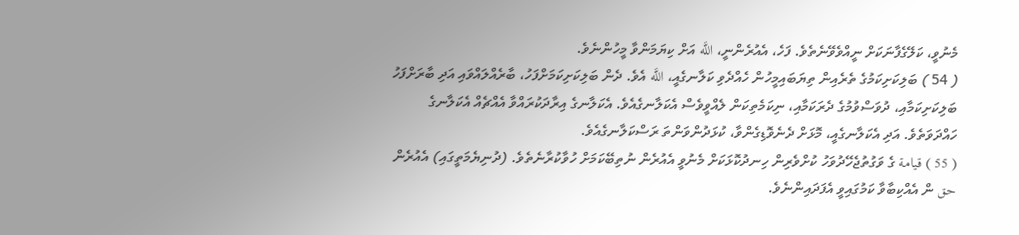މެނުވީ، ކަލޭގެފާނަކަށް ނީއްވެވޭނެތެވެ. ފަހެ، އެއުރެންނީ، اللَّه އަށް ކިޔަމަންވާ މީހުންނެވެ.
( 54 ) ބަލިކަށިކަމުގެ ތެރެއިން ތިޔަބައިމީހުން ހެއްދެވި ކަލާނގެއީ، اللَّه އެވެ. ދެން ބަލިކަށިކަމަށްފަހު، ބާރެއްލައްވައި އަދި ބާރަށްފަހު ބަލިކަށިކަމާއި، ދުވަސްވުމުގެ ދެރަކަމާއި، ނިކަމެތިކަން ލެއްވީވެސް އެކަލާނގެއެވެ. އެކަލާނގެ އިރާދަކުރައްވާ އެއްޗެއް އެކަލާނގެ ހައްދަވަތެވެ. އަދި އެކަލާނގެއީ، މޮޅަށް ދެނެވޮޑިގެންވާ، ކުޅަދުންވަންތަ ރަސްކަލާނގެއެވެ.
( 55 ) قيامة ގެ ވަގުތުޖެހޭދުވަހު ކުށްވެރިން ހިނދުކޮޅަކަށް މެނުވީ އެއުރެން ނުތިބޭކަމަށް ހުވާކުރާނެތެވެ. (ދުނިޔެމަތީގައި) އެއުރެން حق ން އެއްކިބާވާ ކަމުގައިވީ އެފަދައިންނެވެ.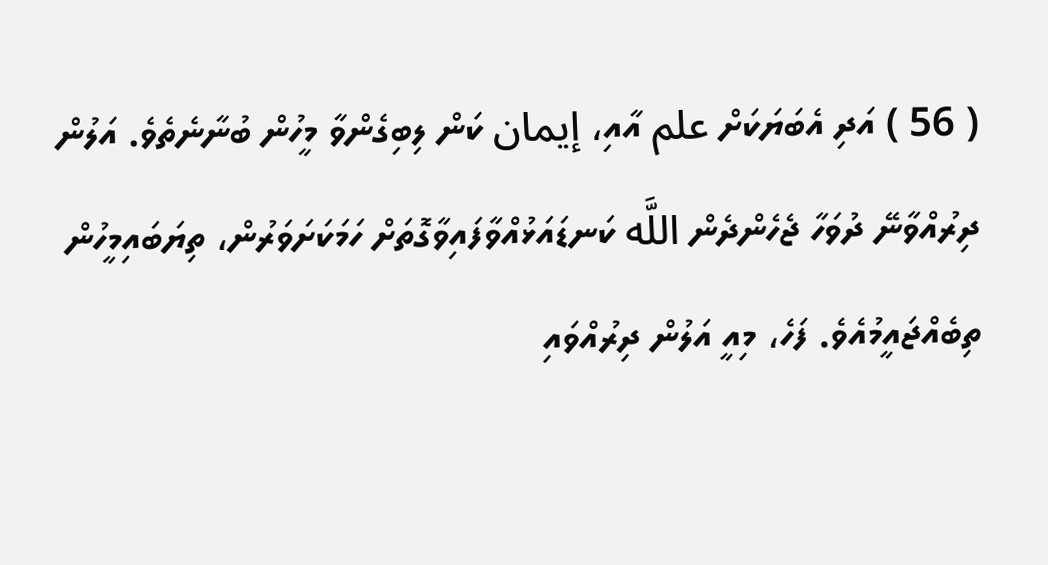( 56 ) އަދި އެބަޔަކަށް علم އާއި، إيمان ކަން ލިބިގެންވާ މީހުން ބުނާނެތެވެ. އަލުން ދިރުއްވާނޭ ދުވަހާ ޖެހެންދެން اللَّه ކަނޑައަޅުއްވާފައިވާގޮތަށް ހަމަކަށަވަރުން، ތިޔަބައިމީހުން ތިބެއްޖައީމުއެވެ. ފަހެ، މިއީ އަލުން ދިރުއްވައި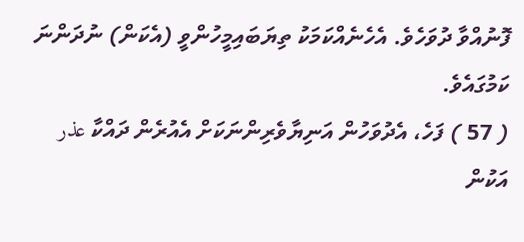ފޮނުއްވާ ދުވަހެވެ. އެހެނެއްކަމަކު ތިޔަބައިމީހުންވީ (އެކަން) ނުދަންނަ ކަމުގައެވެ.
( 57 ) ފަހެ، އެދުވަހުން އަނިޔާވެރިންނަކަށް އެއުރެން ދައްކާ عذر އަކުން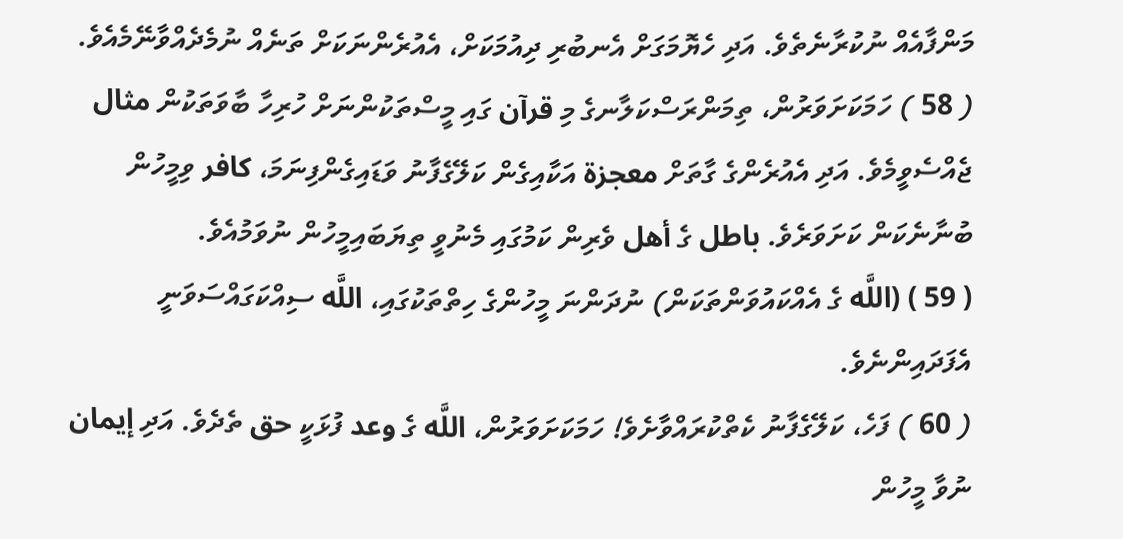މަންފާއެއް ނުކުރާނެތެވެ. އަދި ހެޔޮމަގަށް އެނބުރި ދިއުމަކަށް، އެއުރެންނަކަށް ތަނެއް ނުމެދެއްވާނޭމެއެވެ.
( 58 ) ހަމަކަށަވަރުން، ތިމަންރަސްކަލާނގެ މި قرآن ގައި މީސްތަކުންނަށް ހުރިހާ ބާވަތަކުން مثال ޖެއްސެވީމެވެ. އަދި އެއުރެންގެ ގާތަށް معجزة އަކާއިގެން ކަލޭގެފާނު ވަޑައިގެންފިނަމަ، كافر ވިމީހުން ބުނާނެކަން ކަށަވަރެވެ. باطل ގެ أهل ވެރިން ކަމުގައި މެނުވީ ތިޔަބައިމީހުން ނުވަމުއެވެ.
( 59 ) (اللَّه ގެ އެއްކައުވަންތަކަން) ނުދަންނަ މީހުންގެ ހިތްތަކުގައި، اللَّه ސިއްކަގައްސަވަނީ އެފަދައިންނެވެ.
( 60 ) ފަހެ، ކަލޭގެފާނު ކެތްކުރައްވާށެވެ! ހަމަކަށަވަރުން، اللَّه ގެ وعد ފުޅަކީ حق ތެދެވެ. އަދި إيمان ނުވާ މީހުން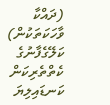(ދައްކާ ވާހަކަތަކުން) ކަލޭގެފާނުގެ ކެތްތެރިކަން ކަނޑައިލިޔަ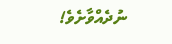ނުދެއްވާށެވެ!